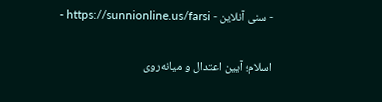- سنی آنلاین - https://sunnionline.us/farsi -

اسلام؛ آیین اعتدال و میانه‌روی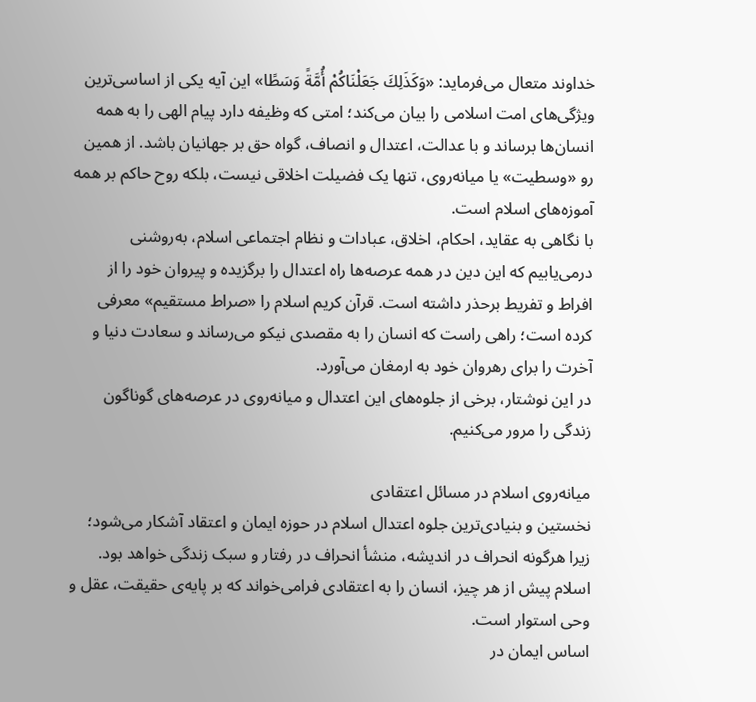خداوند متعال می‌فرماید: «وَكَذَلِكَ جَعَلْنَاكُمْ أُمَّةً وَسَطًا» این آیه یکی از اساسی‌ترین ویژگی‌های امت اسلامی را بیان می‌کند؛ امتی که وظیفه دارد پیام الهی را به همه انسان‌ها برساند و با عدالت، اعتدال و انصاف، گواه حق بر جهانیان باشد. از همین رو «وسطیت» یا میانه‌روی، تنها یک فضیلت اخلاقی نیست، بلکه روح حاکم بر همه آموزه‌های اسلام است.
با نگاهی به عقاید، احکام، اخلاق، عبادات و نظام اجتماعی اسلام، به‌روشنی درمی‌یابیم که این دین در همه عرصه‌ها راه اعتدال را برگزیده و پیروان خود را از افراط و تفریط برحذر داشته است. قرآن کریم اسلام را «صراط مستقیم» معرفی کرده است؛ راهی راست که انسان را به مقصدی نیکو می‌رساند و سعادت دنیا و آخرت را برای رهروان خود به ارمغان می‌آورد.
در این نوشتار، برخی از جلوه‌های این اعتدال و میانه‌روی در عرصه‌های گوناگون زندگی را مرور می‌کنیم.

میانه‌روی اسلام در مسائل اعتقادی
نخستین و بنیادی‌ترین جلوه اعتدال اسلام در حوزه ایمان و اعتقاد آشکار می‌شود؛ زیرا هرگونه انحراف در اندیشه، منشأ انحراف در رفتار و سبک زندگی خواهد بود. اسلام پیش از هر چیز، انسان را به اعتقادی فرامی‌خواند که بر پایه‌ی حقیقت، عقل و وحی استوار است.
اساس ایمان در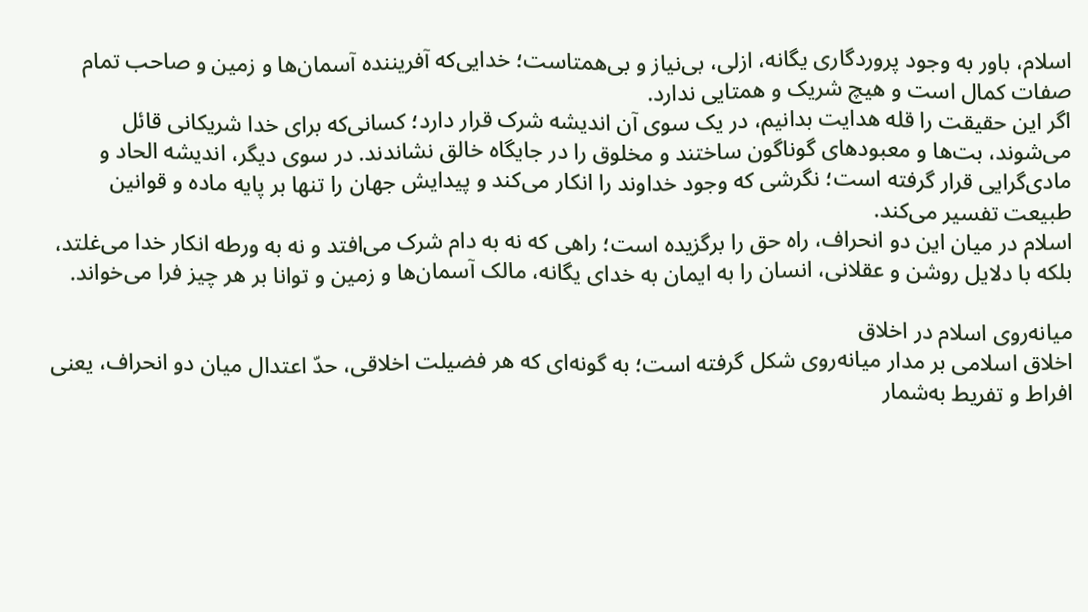اسلام، باور به وجود پروردگاری یگانه، ازلی، بی‌نیاز و بی‌همتاست؛ خدایی‌که آفریننده آسمان‌ها و زمین و صاحب تمام صفات کمال است و هیچ شریک و همتایی ندارد.
اگر این حقیقت را قله هدایت بدانیم، در یک سوی آن اندیشه شرک قرار دارد؛ کسانی‌که برای خدا شریکانی قائل می‌شوند، بت‌ها و معبودهای گوناگون ساختند و مخلوق را در جایگاه خالق نشاندند. در سوی دیگر، اندیشه الحاد و مادی‌گرایی قرار گرفته است؛ نگرشی که وجود خداوند را انکار می‌کند و پیدایش جهان را تنها بر پایه ماده و قوانین طبیعت تفسیر می‌کند.
اسلام در میان این دو انحراف، راه حق را برگزیده است؛ راهی که نه به دام شرک می‌افتد و نه به ورطه انکار خدا می‌غلتد، بلکه با دلایل روشن و عقلانی، انسان را به ایمان به خدای یگانه، مالک آسمان‌ها و زمین و توانا بر هر چیز فرا می‌خواند.

میانه‌روی اسلام در اخلاق
اخلاق اسلامی بر مدار میانه‌روی شکل گرفته است؛ به گونه‌ای که هر فضیلت اخلاقی، حدّ اعتدال میان دو انحراف، یعنی افراط و تفریط به‌شمار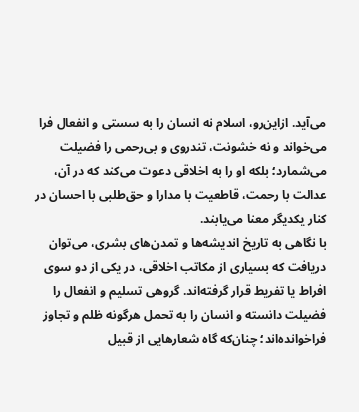می‌آید. ازاین‌رو، اسلام نه انسان را به سستی و انفعال فرا می‌خواند و نه خشونت، تندروی و بی‌رحمی را فضیلت می‌شمارد؛ بلکه او را به اخلاقی دعوت می‌کند که در آن، عدالت با رحمت، قاطعیت با مدارا و حق‌طلبی با احسان در کنار یکدیگر معنا می‌یابند.
با نگاهی به تاریخ اندیشه‌ها و تمدن‌های بشری، می‌توان دریافت که بسیاری از مکاتب اخلاقی، در یکی از دو سوی افراط یا تفریط قرار گرفته‌اند. گروهی تسلیم و انفعال را فضیلت دانسته‌ و انسان را به تحمل هرگونه ظلم و تجاوز فراخوانده‌اند؛ چنان‌که گاه شعارهایی از قبیل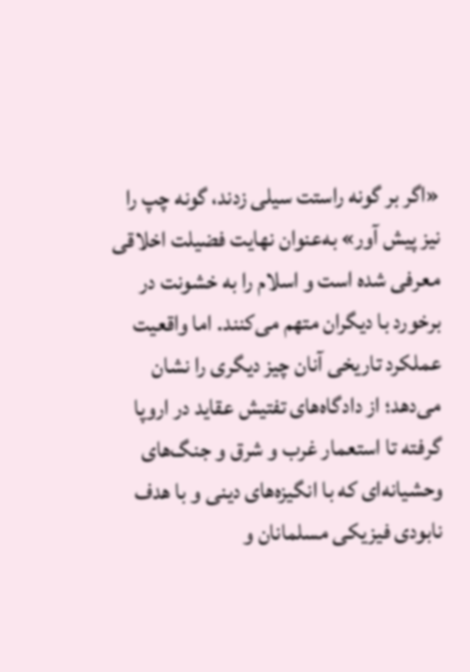«اگر بر گونه راستت سیلی زدند، گونه چپ را نیز پیش آور» به‌عنوان نهایت فضیلت اخلاقی معرفی شده است و اسلام را به خشونت در برخورد با دیگران متهم می‌کنند. اما واقعیت عملکرد تاریخی آنان چیز دیگری را نشان می‌دهد؛ از دادگاه‌های تفتیش عقاید در اروپا گرفته تا استعمار غرب و شرق و جنگ‌های وحشیانه‌ای که با انگیزه‌های دینی و با هدف نابودی فیزیکی مسلمانان و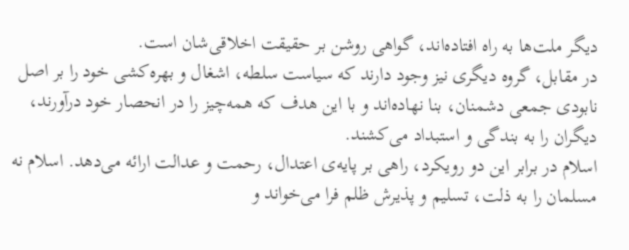دیگر ملت‌ها به راه افتاده‌اند، گواهی روشن بر حقیقت اخلاقی‌شان است.
در مقابل، گروه دیگری نیز وجود دارند که سیاست سلطه، اشغال و بهره‌کشی خود را بر اصل نابودی جمعی دشمنان، بنا نهاده‌اند و با این هدف که همه‌چیز را در انحصار خود درآورند، دیگران را به بندگی و استبداد می‌کشند.
اسلام در برابر این دو رویکرد، راهی بر پایه‌ی اعتدال، رحمت و عدالت ارائه می‌دهد. اسلام نه مسلمان را به ذلت، تسلیم و پذیرش ظلم فرا می‌خواند و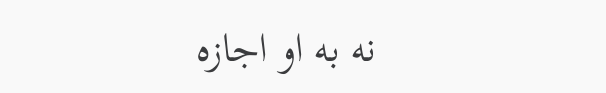نه به او اجازه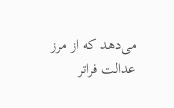می‌دهد که از مرز عدالت فراتر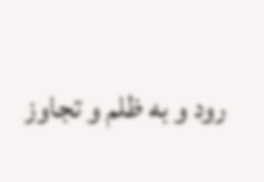رود و به ظلم و تجاوز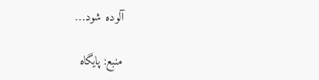آلوده شود…

منبع: پایگاه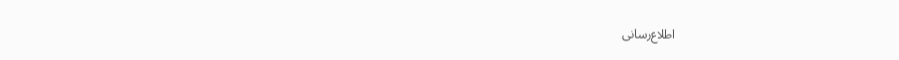اطلاع‌رسانی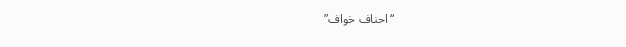“احناف خواف”